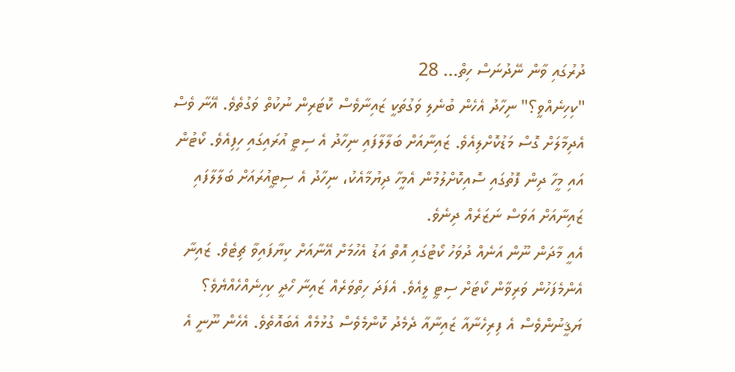ދުރުގައި ވާން ނޭދުނަސް ހިތް... 28
"ކިހިނެއްވީ؟" ނިހާދު އެހެން ބުނެލި ވަގުތަކީ ޒައިނާވެސް ކޮޓަރިން ނުކުތް ވަގުތެވެ. އޭނާ ވެސް އެދިމާލަށް ގޮސް މަޑުކޮށްލިއެވެ. ޒައިނާއަށް ބަލާލާފައި ނިހާދު އެ ސިޓީ އުރައިގައި ހިފިއެވެ. ކޯޓުން އައި މީހާ ދިން ފޮތުގައި ސޮއިކޮށްލުމުން އެމީހާ ދިޔުމާއެކު، ނިހާދު އެ ސިޓީއުރައަށް ބަލާލާފައި ޒައިނާއަށް އަވަސް ނަޒަރެއް ދިނެވެ.
އެއީ މާދަން ނޫން އަނެއް ދުވަހު ކޯޓުގައި އޮތް އަޑު އެހުމަށް އޭނާއަށް ކިޔާފައިވާ ޗިޓެވެ. ޒައިނާ އެންމެފަހުން ވަރިވާން ކޯޓަށް ސިޓީ ލީއެވެ. އެފަދަ ހިތްވަރެއް ޒައިނާ ހޯދީ ކިހިނެއްހެއްޔެވެ؟ ޔަޤީނުންވެސް އެ ފިރިހެނާއާ ޒައިނާއާ ދެމެދު ކޮންމެވެސް ގުޅުމެއް އެބައޮތެވެ. އެހެން ނޫނީ އެ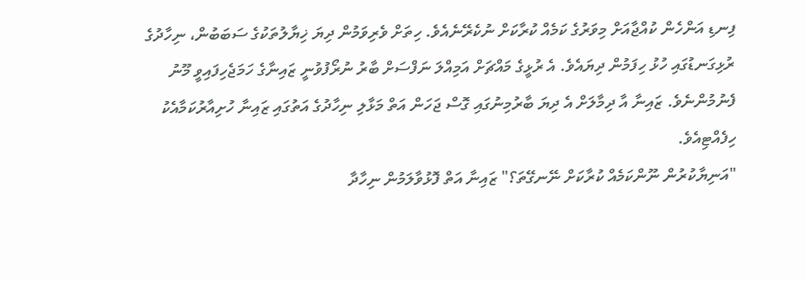ފިނޑި އަންހެން ކުއްޖާއަށް މިވަރުގެ ކަމެއް ކުރާކަށް ނުކެރޭނެއެވެ. ހިތަށް ވެރިވަމުން ދިޔަ ޚިޔާލުތަކުގެ ސަބަބުން، ނިހާދުގެ ރުޅިގަނޑުގައި ހުޅު ހިފަމުން ދިޔައެވެ. އެ ރުޅީގެ މައްޗަށް އަމިއްލަ ނަފްސަށް ބާރު ނުރޯފުވުނީ ޒައިނާގެ ހަމަޖެހިފައިވީ މޫނު ފެނުމުންނެވެ. ޒައިނާ އާ ދިމާލަށް އެ ދިޔަ ބާރުމިނުގައި ގޮސް ޖަހަން އަތް މަޅާލި ނިހާދުގެ އަތުގައި ޒައިނާ ހުށިއާރުކަމާއެކު ހިފެއްޓިއެވެ.
"އަނިޔާކުރުން ނޫންކަމެއް ކުރާކަށް ނޭނގޭތަ؟" ޒައިނާ އަތް ފޮޅުވާލަމުން ނިހާދާ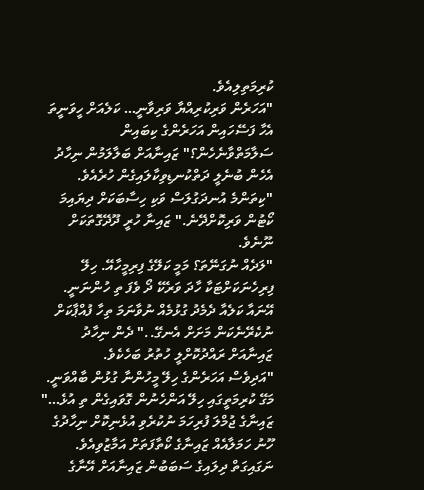ކުރިމަތިލިއެވެ.
"އަހަރެން ވަރިކުރިއްޔާ ވަރިވާނީ… ކަލެއަށް ހީވަނީތަ އެހާ ފަސޭހައިން އަހަރެންގެ ކިބައިން ސަލާމަތްވާނެހެން؟" ޒައިނާއަށް ބަލާލަމުން ނިހާދު އެހެން ބުނެލީ ދަތްކުނޑިވިކާލައިގެން ހުރެއެވެ.
"ކިތަންމެ އުނދަގުލަސް ވަކި ހިސާބަކަށް ދިޔައިމަ ކޯޓުން ވަރިކޮށްދޭނެ." ޒައިނާ ހުރީ ދޫދޭގޮތަކަށް ނޫނެވެ.
"ލަދެއް ނުގަނޭތަ؟ މަމީ ކަލޭގެ ފިރިމީހާއޭ. ހިލޭ ފިރިހެނަކަށްޓަކާ ހާދަ ވަރެކޭ ދޯ ވެފަ ތި ހުންނަނީ. އޭނައާ ކަލެއާ ދެމެދު ގުޅުމެއް ނުވާނަމަ ތިހާ ފުއްޕާކަށް ނުކެރޭނެކަން މަށަށް އެނގޭ.." ދެން ނިހާދު ޒައިނާއަށް ރައްދުކޮށްލީ ހުތުރު ބަހެކެވެ.
"އަދިވެސް އަހަރެންގެ ހިލޭ މީހުންނާ ގުޅުން ބާއްވަނީ. މަގޭ ކުރިމަތީގައި ހިލޭ އަންހެނުން ގޮވައިގެން ތި އުޅެ…" ޒައިނާގެ ޖުމްލަ ފުރިހަމަ ނުކުރެވި އުޅެނިކޮށް ނިހާދުގެ ހޫނު ހަމަލާއެއް ޒައިނާގެ ކޯތާފަތަށް އަމާޒުވިއެވެ. ނަގައިގަތް ދިލައިގެ ސަބަބުން ޒައިނާއަށް އޭނާގެ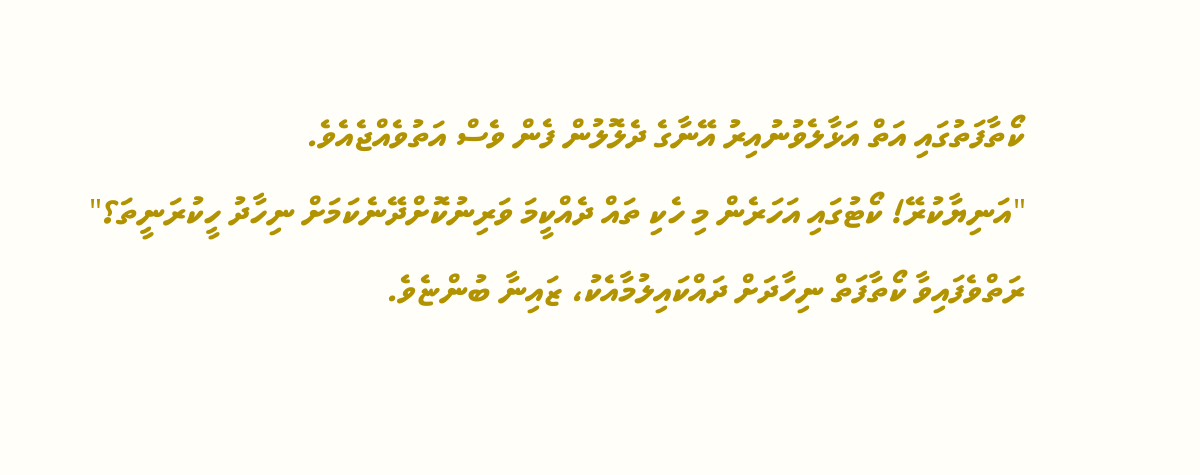ކޯތާފަތުގައި އަތް އަޅާލެވުނުއިރު އޭނާގެ ދެލޮލުން ފެން ވެސް އަތުވެއްޖެއެވެ.
"އަނިޔާކުރޭ! ކޯޓުގައި އަހަރެން މި ހެކި ތައް ދެއްކީމަ ވަރިނުކޮށްދޭނެކަމަށް ނިހާދު ހީކުރަނީތަ؟" ރަތްވެފައިވާ ކޯތާފަތް ނިހާދަށް ދައްކައިލުމާއެކު، ޒައިނާ ބުންޏެވެ.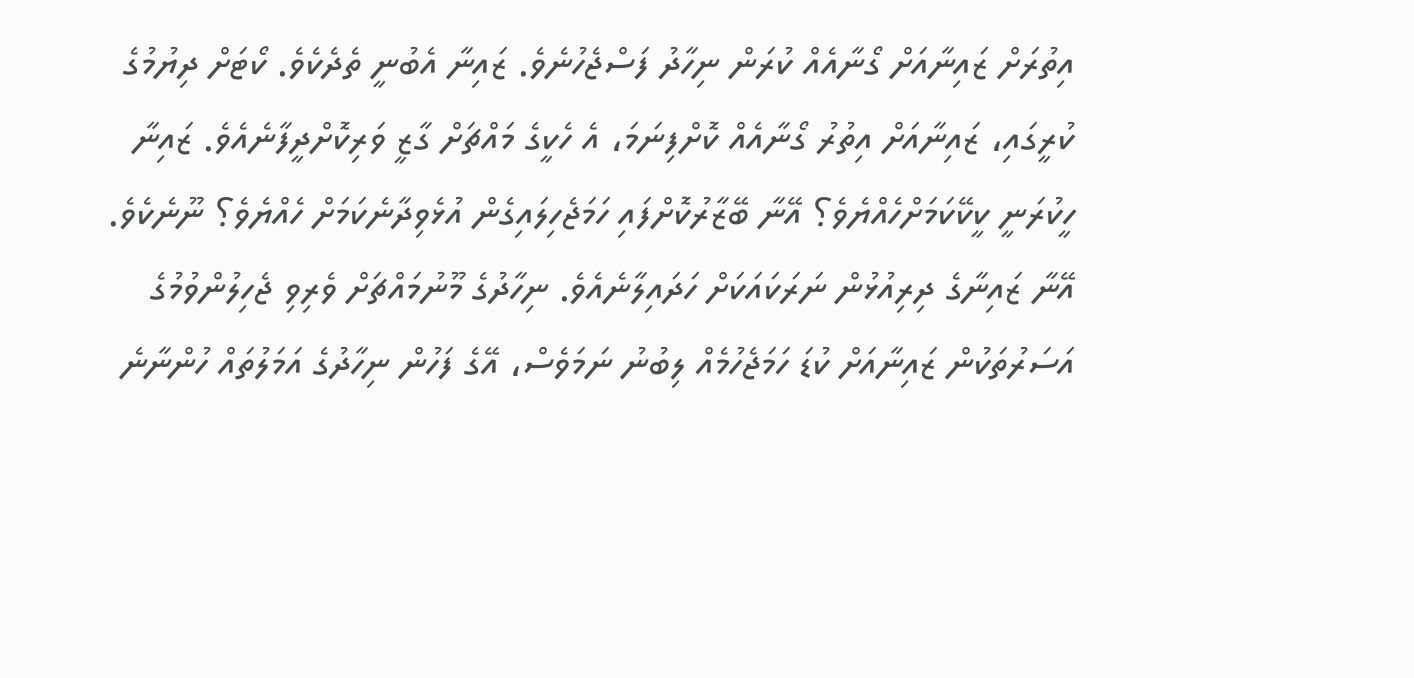އިތުރަށް ޒައިނާއަށް ގޯނާއެއް ކުރަން ނިހާދު ފަސްޖެހުނެވެ. ޒައިނާ އެބުނީ ތެދެކެވެ. ކޯޓަށް ދިޔުމުގެ ކުރީގައި، ޒައިނާއަށް އިތުރު ގޯނާއެއް ކޮށްފިނަމަ، އެ ހެކީގެ މައްޗަށް ގާޒީ ވަރިކޮށްދީފާނެއެވެ. ޒައިނާ ހީކުރަނީ ކީކޭކަމަށްހެއްޔެވެ؟ އޭނާ ބޭޒާރުކޮށްފައި ހަމަޖެހިލައިގެން އުޅެވިދާނެކަމަށް ހެއްޔެވެ؟ ނޫނެކެވެ. އޭނާ ޒައިނާގެ ދިރިއުޅުން ނަރަކައަކަށް ހަދައިލާނެއެވެ. ނިހާދުގެ މޫނުމައްޗަށް ވެރިވި ޖެހިލުންވުމުގެ އަސަރުތަކުން ޒައިނާއަށް ކުޑަ ހަމަޖެހުމެއް ލިބުނު ނަމަވެސް، އޭގެ ފަހުން ނިހާދުގެ އަމަލުތައް ހުންނާނެ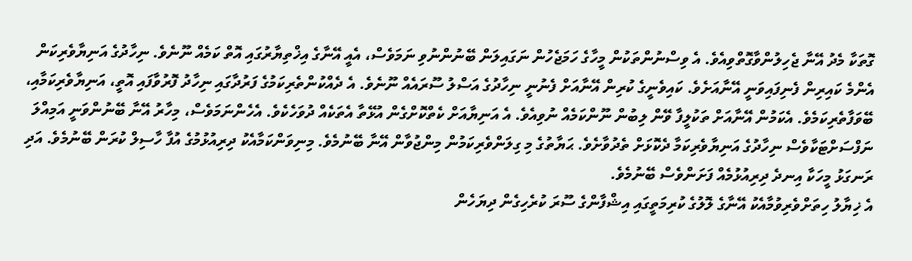ގޮތަކާ މެދު އޭނާ ޖެހިލުންވާގޮތްވިއެވެ. އެ ވިސްނުންތަކުން މީހާގެ ހަމަޖެހުން ނަގައިލަން ބޭނުންނުވި ނަމަވެސް، އެއީ އޭނާގެ އިޚްތިޔާރުގައި އޮތް ކަމެއް ނޫނެވެ. ނިހާދުގެ އަނިޔާވެރިކަން އެންމެ ކައިރިން ފެނިފައިވަނީ އޭނާއަށެވެ. ކައިވެނީގެ ކުރިން އޭނާއަށް ފެނުނީ ނިހާދުގެ އަސްލު ސޫރައެއް ނޫނެވެ. އެ ދެއްކުންތެރިކަމުގެ ފަރުދާގައި ނިހާދު ފޮރުވާފައި އޮތީ، އަނިޔާވެރިކަމާއި، ބޭވަފާތެރިކަމެވެ. އެކަމުން އޭނާއަށް ތަކުލީފާ ވޭން ލިބުން ނޫންކަމެއް ނުވިއެވެ. އެ އަނިޔާއަށް ކެތްކޮށްގެން އުޅޭތާ އެތަކެއް ދުވަހެކެވެ. އެހެންނަމަވެސް، މިހާރު އޭނާ ބޭނުންވަނީ އަމިއްލަ ނަފްސަށްޓަކާވެސް ނިހާދުގެ އަނިޔާވެރިކަމާ ދެކޮޅަށް ތެދުވާށެވެ. ޙަޔާތުގެ މި ގިލަންވެރިކަމުން މިންޖުވާން އޭނާ ބޭނުމެވެ. މިނިވަންކަމާއެކު ދިރިއުޅުމުގެ އުފާ ހާސިލް ކުރަން ބޭނުމެވެ. އަދި ރަނގަޅު މީހަކާ އިނދެ ދިރިއުޅުމެއް ފަށަންވެސް ބޭނުމެވެ.
އެ ޚިޔާލު ހިތަށްވެރިވުމާއެކު އޭނާގެ ލޮލުގެ ކުރިމަތީގައި އިޝްފާންގެ ސޫރަ ކުރެހިގެން ދިޔަހެން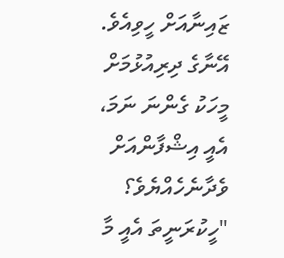ޒައިނާއަށް ހީވިއެވެ. އޭނާގެ ދިރިއުޅުމަށް މީހަކު ގެންނަ ނަމަ، އެއީ އިޝްފާންއަށް ވެދާނެހެއްޔެވެ؟
"ހީކުރަނީތަ އެއީ މާ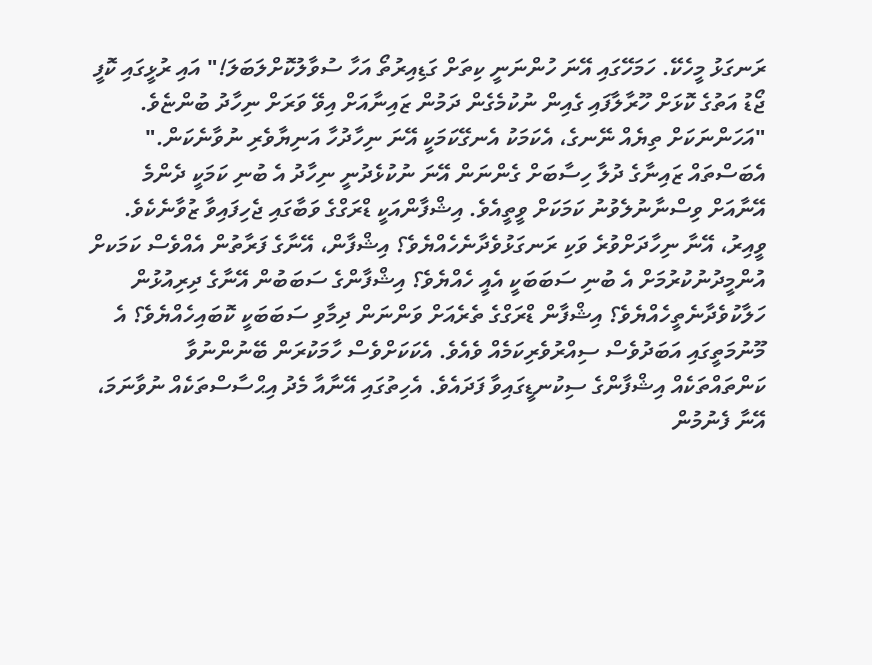ރަނގަޅު މީހެކޭ. ހަމަހޭގައި އޭނަ ހުންނަނީ ކިތަށް ގަޑިއިރުތޯ އަހާ ސުވާލުކޮށްލަބަލަ!" އައި ރުޅީގައި ކޮފީ ޖޯޑު އަތުގެ ކޮޅަށް ހޫރާލާފައި ގެއިން ނުކުމެގެން ދަމުން ޒައިނާއަށް އިވޭ ވަރަށް ނިހާދު ބުންޏެވެ.
"އަހަންނަކަށް ތިޔެއް ނޭނގެ، އެކަމަކު އެނގޭކަމަކީ އޭނަ ނިހާދުހާ އަނިޔާވެރި ނުވާނެކަން." އެބަސްތައް ޒައިނާގެ ދުލާ ހިސާބަށް ގެންނަން އޭނަ ނުކުޅެދުނީ ނިހާދު އެ ބުނި ކަމަކީ ދެންމެ އޭނާއަށް ވިސްނާނުލެވުނު ކަމަކަށް ވީތީއެވެ. އިޝްފާންއަކީ ޑްރަގްގެ ވަބާގައި ޖެހިފައިވާ ޒުވާނެކެވެ. ވީއިރު، އޭނާ ނިހާދަށްވުރެ ވަކި ރަނގަޅުވެދާނެހެއްޔެވެ؟ އިޝްފާން، އޭނާގެ ފަރާތުން އެއްވެސް ކަމަކށް އުންމީދުނުކުރުމަށް އެ ބުނި ސަބަބަކީ އެއީ ހެއްޔެވެ؟ އިޝްފާންގެ ސަބަބުން އޭނާގެ ދިރިއުޅުން ހަލާކުވެދާނެތީހެއްޔެވެ؟ އިޝްފާން ޑްރަގްގެ ތެރެއަށް ވަންނަން ދިމާވި ސަބަބަކީ ކޮބައިހެއްޔެވެ؟ އެ މޫނުމަތީގައި އަބަދުވެސް ސިއްރުވެރިކަމެއް ވެއެވެ. އެކަކަށްވެސް ހާމަކުރަން ބޭނުންނުވާ ކަންތައްތަކެއް އިޝްފާންގެ ސިކުނޑީގައިވާ ފަދައެވެ. އެހިތުގައި އޭނާއާ މެދު އިޙްސާސްތަކެއް ނުވާނަމަ، އޭނާ ފެނުމުން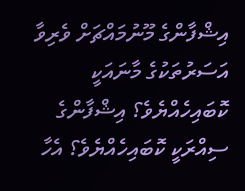އިޝްފާންގެ މޫނުމައްޗަށް ވެރިވާ އަސަރުތަކުގެ މާނައަކީ ކޮބައިހެއްޔެވެ؟ އިޝްފާންގެ ސިއްރަކީ ކޮބައިހެއްޔެވެ؟ އެހާ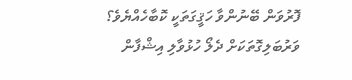ފޮރުވަން ބޭނުންވާ ހަޤީގަތަކީ ކޮބާހެއްޔެވެ؟
ވަރުބަލިގޮތަކަށް ދެލޯ ހުޅުވާލި އިޝްފާން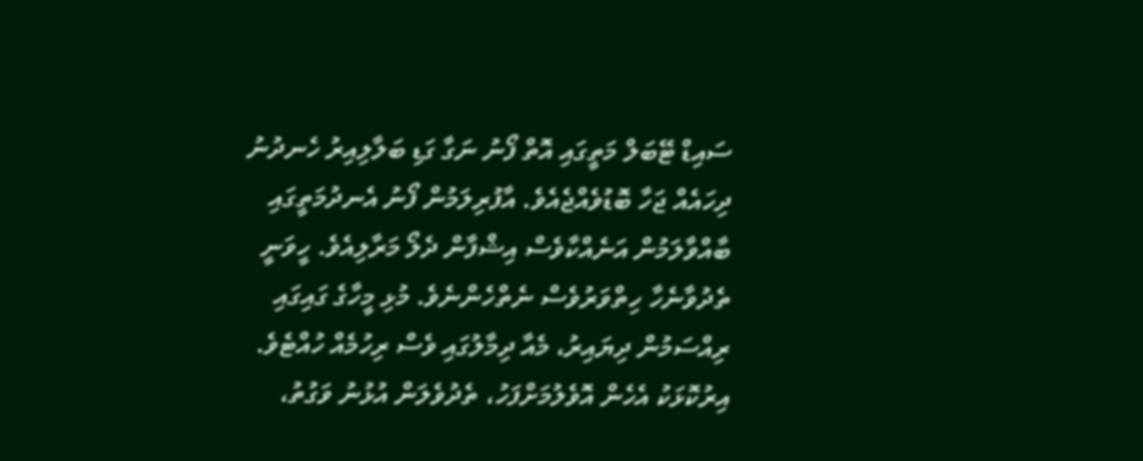ސައިޑް ޓޭބަލް މަތީގައި އޮތް ފޯނު ނަގާ ގަޑި ބަލާލިއިރު ހެނދުނު ދިހައެއް ޖަހާ ބޮޑުވެއްޖެއެވެ. އާފުރިލަމުން ފޯނު އެނދުމަތީގައި ބާއްވާލަމުން އަނެއްކާވެސް އިޝްފާން ދެލޯ މަރާލިއެވެ. ހީވަނީ ތެދުވާނެހާ ހިތްވަރުވެސް ނެތްހެންނެވެ. މުޅި މީހާގެ ގައިގައި ރިއްސަމުން ދިޔައިރު، މެއާ ދިމާލުގައި ވެސް ރިހުމެއް ހުއްޓެވެ. އިރުކޮޅަކު އެހެން އޮވެލުމަށްފަހު، ތެދުވެލަން އުޅުނު ވަގުތު،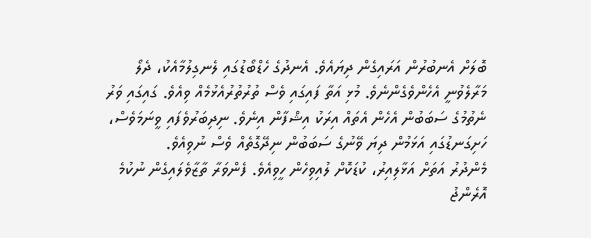ބޮލަށް އެނބުރުން އަރައިގެން ދިޔައެވެ. އެނދުގެ ހެޑްބޯޑުގައި ލެނގިލުމާއެކު، ދެލޯ މަރާލެވުނީ އެހެންވެގެންނެވެ. މުޅި އަތާ ފައިގައި ވެސް ތުރުތުރުއެޅުމެއް ވިއެވެ. ގައިގައި ވަރު ނެތުމުގެ ސަބަބުން އެހެން އެތައް އިރަކު އިޝްފާން އިނެވެ. ނިދިބަރުވެފައި ވީނަމަވެސް، ހަށިގަނޑުގައި އަޅަމުން ދިޔަ ވޭނުގެ ސަބަބުން ނިދޭގޮތެއް ވެސް ނުވިއެވެ.
މެންދުރު އަތަށް އަޅާލިއިރު، ކުޑަކޮށް ލުއިވިހެން ހީވިއެވެ. ފެންވަރާ ތާޒާވެލައިގެން ނުކުމެ އޮރެންޖު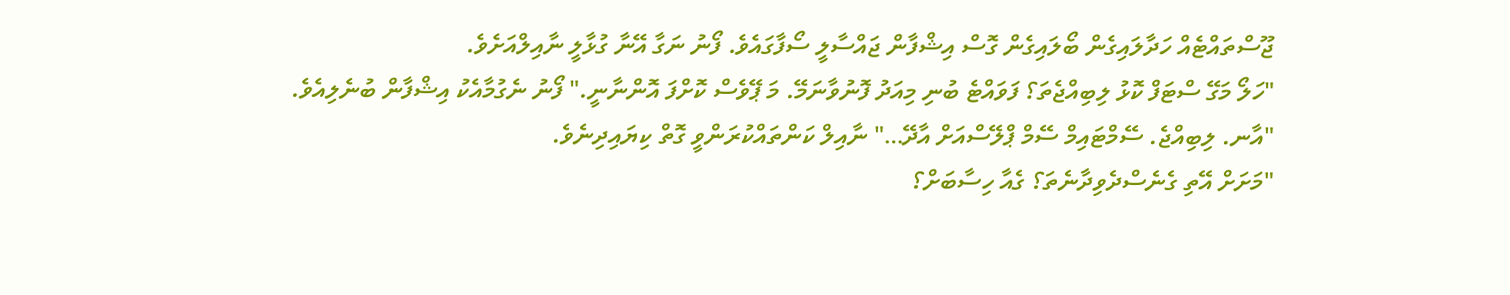ޖޫސްތައްޓެއް ހަދާލައިގެން ބޯލައިގެން ގޮސް އިޝްފާން ޖައްސާލީ ސޯފާގައެވެ. ފޯނު ނަގާ އޭނާ ގުޅާލީ ނާއިލްއަށެވެ.
"ހަލޯ މަގޭ ސްޓަފް ކޮޅު ލިބިއްޖެތަ؟ ފަވައްޓެ ބުނި މިއަދު ފޮނުވާނަމޭ. މަ ޕޭވެސް ކޮށްފަ އޮންނާނީ." ފޯނު ނެގުމާއެކު އިޝްފާން ބުނެލިއެވެ.
"އާނ. ލިބިއްޖެ. ސޭމްޓައިމް ސޭމް ޕްލޭސްއަށް އާދޭ…" ނާއިލް ކަންތައްކުރަންވީ ގޮތް ކިޔައިދިނެވެ.
"މަށަށް އޭތި ގެނެސްދެވިދާނެތަ؟ ގެއާ ހިސާބަށް؟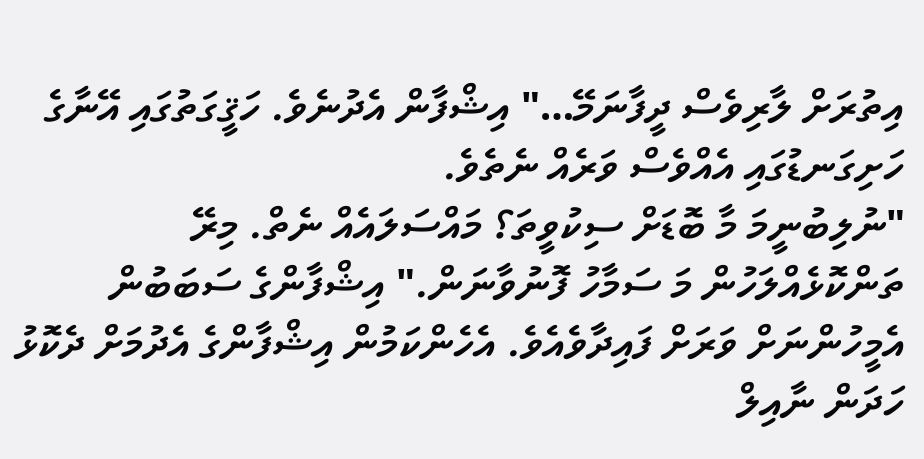އިތުރަށް ލާރިވެސް ދީފާނަމޭ…" އިޝްފާން އެދުނެވެ. ހަޤީގަތުގައި އޭނާގެ ހަށިގަނޑުގައި އެއްވެސް ވަރެއް ނެތެވެ.
"ނުލިބުނީމަ މާ ބޮޑަށް ސިކުވީތަ؟ މައްސަލައެއް ނެތް. މިރޭ ތަންކޮޅެއްލަހުން މަ ސަމާހު ފޮނުވާނަން." އިޝްފާންގެ ސަބަބުން އެމީހުންނަށް ވަރަށް ފައިދާވެއެވެ. އެހެންކަމުން އިޝްފާންގެ އެދުމަށް ދެކޮޅު ހަދަން ނާއިލް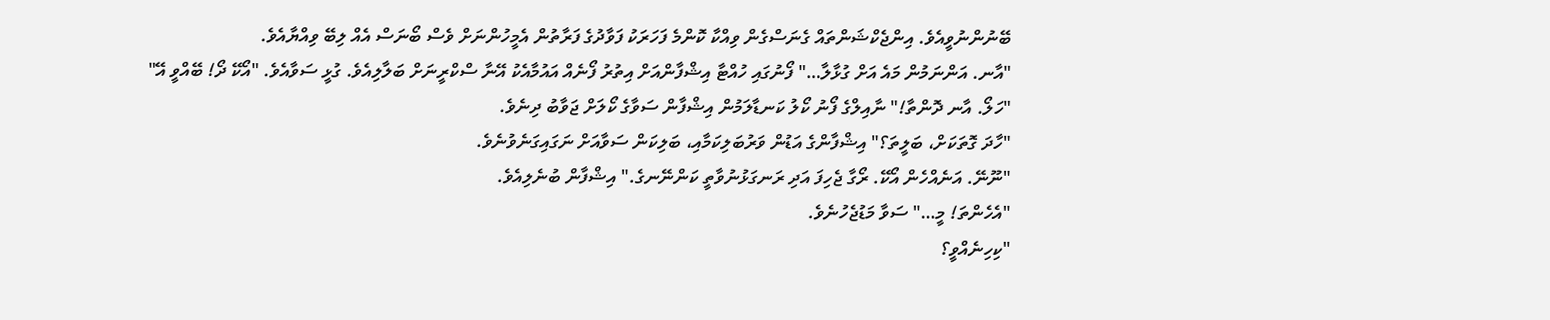ބޭނުންނުވީއެވެ. އިންޖެކްޝަންތައް ގެނަސްގެން ވިއްކާ ކޮންމެ ފަހަރަކު ފަވާދުގެ ފަރާތުން އެމީހުންނަށް ވެސް ބޯނަސް އެއް ލިބޭ ވިއްޔާއެވެ.
"އާނ. އަންނަމުން މައެ އަށް ގުޅާލާ…" ފޯނުގައި ހުއްޓާ އިޝްފާންއަށް އިތުރު ފޯނެއް އައުމާއެކު އޭނާ ސްކްރީނަށް ބަލާލިއެވެ. ގުޅީ ސަވާއެވެ. "އޯކޭ ދޯ! ބޭއްވީ އޭ"
"ހަލޯ. އާނ ދޮންތާ!" ނާއިލްގެ ފޯނު ކޯލު ކަނޑާލަމުން އިޝްފާން ސަވާގެ ކޯލަށް ޖަވާބު ދިނެވެ.
"ހާދަ ގޮތަކަށް، ބަލީތަ؟" އިޝްފާންގެ އަޑުން ވަރުބަލިކަމާއި، ބަލިކަން ސަވާއަށް ނަގައިގަނެވުނެވެ.
"ނޫނޭ. އަނެއްހެން އޯކޭ. ރޯގާ ޖެހިފަ އަދި ރަނގަޅުނުވާތީ ކަންނޭނގެ." އިޝްފާން ބުނެލިއެވެ.
"އެހެންތަ! މީ…" ސަވާ މަޑުޖެހުނެވެ.
"ކިހިނެއްވީ؟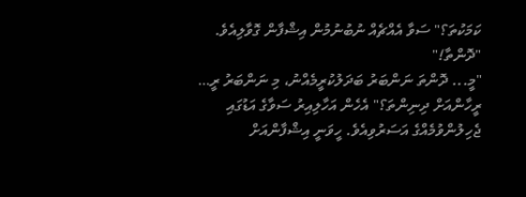ކަމަކުތަ؟" ސަވާ އެއްޗެއް ނުބުނުމުން އިޝްފާން ގޮވާލިއެވެ. "ދޮންތާ!"
"މީ... ދޮންތަ ނަންބަރު ބަދަލުކުރީމެއްނު، މި ނަންބަރު ރީ… ރީހާންއަށް ދިނިންތަ؟" އެހެން އަހާލިއިރު ސަވާގެ އަޑުގައި ޖެހިލުންވުމެއްގެ އަސަރުވިއެވެ. ހީވަނީ އިޝްފާންއަށް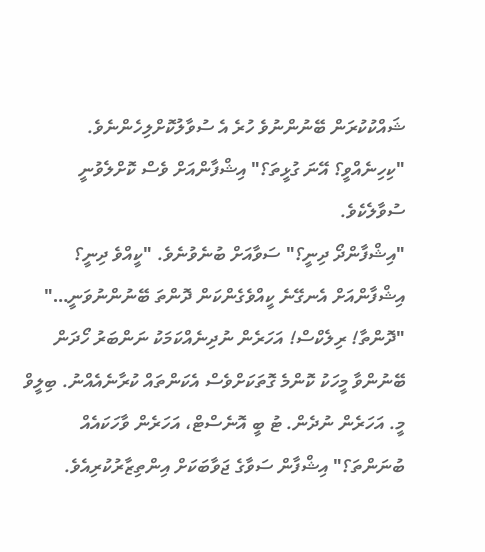ޝައްކުކުރަން ބޭނުންނުވެ ހުރެ އެ ސުވާލުކޮށްލިހެންނެވެ.
"ކިހިނެއްވީ؟ އޭނަ ގުޅީތަ؟" އިޝްފާންއަށް ވެސް ކޮށްލެވުނީ ސުވާލެކެވެ.
"އިޝްފާންދޯ ދިނީ؟" ސަވާއަށް ބުނެވުނެވެ. "ކީއްވެ ދިނީ؟ އިޝްފާންއަށް އެނގޭނެ ކީއްވެގެންކަން ދޮންތަ ބޭނުންނުވަނީ…"
"ދޮންތާ! ރިލެކްސް! އަހަރެން ނުދިނެއްކަމަކު ނަންބަރު ހޯދަން ބޭނުންވާ މީހަކު ކޮންމެ ގޮތަކަށްވެސް އެކަންތައް ކުރާނެއެއްނު. ބިލީވް މީ. އަހަރެން ނުދެން. ޓު ބީ އޮނެސްޓް، އަހަރެން ވާހަކައެއް ބުނަންތަ؟" އިޝްފާން ސަވާގެ ޖަވާބަކަށް އިންތިޒާރުކުރިއެވެ.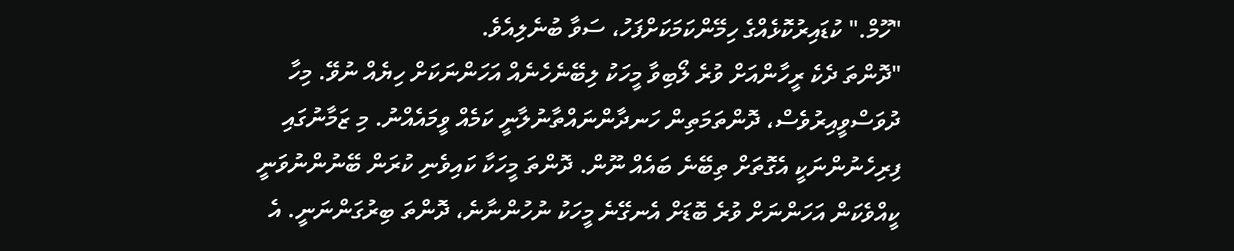"ހޫމް." ކުޑައިރުކޮޅެއްގެ ހިމޭންކަމަކަށްފަހު، ސަވާ ބުނެލިއެވެ.
"ދޮންތަ ދެކެ ރީހާންއަށް ވުރެ ލޯބިވާ މީހަކު ލިބޭނެހެނެއް އަހަންނަކަށް ހިޔެއް ނުވޭ. މިހާ ދުވަސްވީއިރުވެސް، ދޮންތަމަތިން ހަނދާންނައްތާނުލާނީ ކަމެއް ވީމައެއްނު. މި ޒަމާނުގައި ފިރިހެނުންނަކީ އެގޮތަށް ތިބޭނެ ބައެއް ނޫން. ދޮންތަ މީހަކާ ކައިވެނި ކުރަން ބޭނުންނުވަނީ ކީއްވެކަން އަހަންނަށް ވުރެ ބޮޑަށް އެނގޭނެ މީހަކު ނުހުންނާނެ، ދޮންތަ ބިރުގަންނަނީ. އެ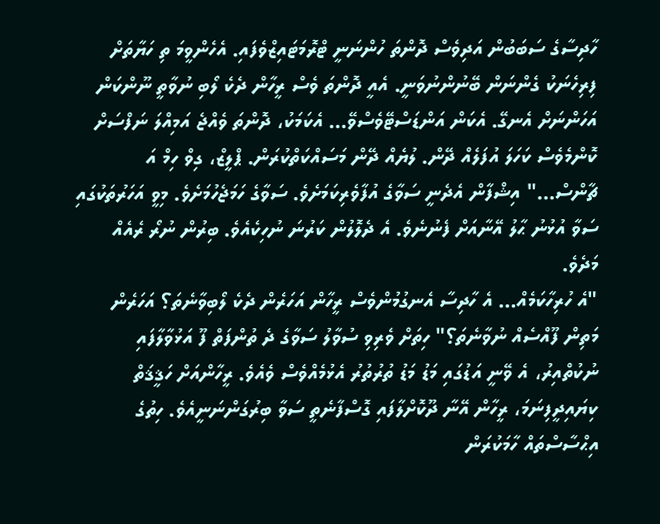ހާދިސާގެ ސަބަބުން އަދިވެސް ދޮންތަ ހުންނަނީ ޓްރޮމަޓައިޒްވެފައި. އެހެންވީމަ ތި ހަޔާތަށް ފިރިހެނަކު ގެންނަން ބޭނުންނުވަނީ. އެއީ ދޮންތަ ވެސް ރީހާން ދެކެ ލޯބި ނުވާތީ ނޫންކަން އަހަންނަށް އެނގޭ. އެކަން އަންޑަސްޓޭވެސްވޭ… އެކަމަކު، ދޮންތަ ވެއްޖެ އަމިއްލަ ނަފްސަށް ކޮންމެވެސް ކަހަލަ އުފަލެއް ދޭން. ލުޔެއް ދޭން މަސައްކަތްކުރަން. ޕްލީޒް، ގިވް ހިމް އަ ޗާންސް…" އިޝްފާން އެދެނީ ސަވާގެ އުފާވެރިކަމަށެވެ. ސަވާގެ ހަމަޖެހުމަށެވެ. މިވީ އަހަރުތަކުގައި ސަވާ އުޅުނު ޙާލު އޭނާއަށް ފެނުނެވެ. އެ ދެލޮލުން ކަރުނަ ނުހިކެއެވެ. ބިރުން ނުރޯ ރެއެއް މަދެވެ.
"އެ ހުރިހާކަމެއް… އެ ހާދިސާ އެނގުމުންވެސް ރީހާން އަހަރެން ދެކެ ލޯބިވާނެތަ؟ އަހަރެން މަތިން ފޫއްސެއް ނުވާނެތަ؟" ހިތަށް ވެރިވި ސުވާލު ސަވާގެ ދެ ތުންފަތް ފޫ އަޅުވާލާފައި ނުކުތްއިރު، އެ ވޭނީ އަޑުގައި މަޑު މަޑު ތުރުތުރު އެޅުމެއްވެސް ވެއެވެ. ރީހާންއަށް ހަޤީޤަތް ކިޔައިދީފިނަމަ، ރީހާން އޭނާ ދޫކޮށްލާފައި ގޮސްފާނެތީ ސަވާ ބިރުގަންނަނީއެވެ. ހިތުގެ އިޙްސާސްތައް ހާމަކުރަން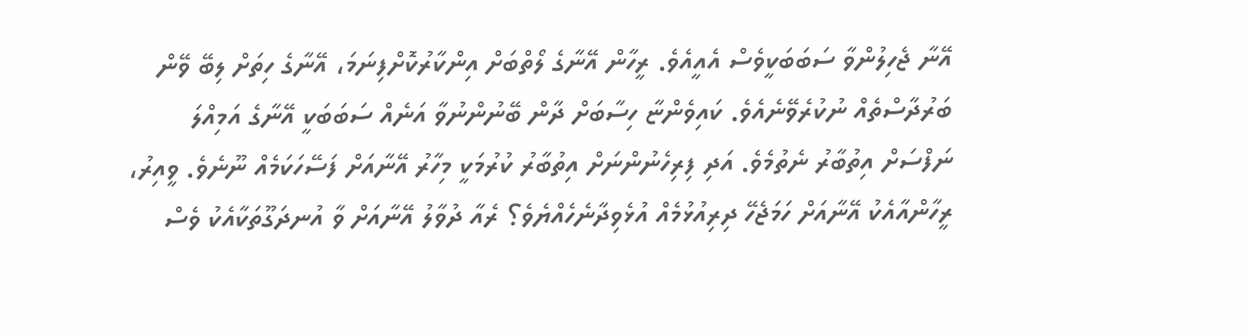އޭނާ ޖެހިލުންވާ ސަބަބަކީވެސް އެއީއެވެ. ރީހާން އޭނާގެ ލޯތްބަށް އިންކާރުކޮށްފިނަމަ، އޭނާގެ ހިތަށް ލިބޭ ވޭން ބަރުދާސްތެއް ނުކުރެވޭނެއެވެ. ކައިވެންޏާ ހިސާބަށް ދާން ބޭނުންނުވާ އަނެއް ސަބަބަކީ އޭނާގެ އަމިއްލަ ނަފްސަށް އިތުބާރު ނެތުމެވެ. އަދި ފިރިހެނުންނަށް އިތުބާރު ކުރުމަކީ މިހާރު އޭނާއަށް ފަސޭހަކަމެއް ނޫނެވެ. ވީއިރު، ރީހާންއާއެކު އޭނާއަށް ހަމަޖެހޭ ދިރިއުޅުމެއް އުޅެވިދާނެހެއްޔެވެ؟ ރެއާ ދުވާލު އޭނާއަށް ވާ އުނދަގޫތަކާއެކު ވެސް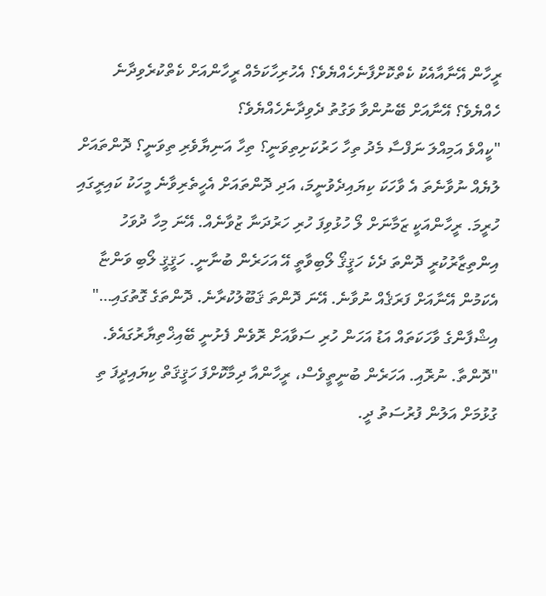ރީހާން އޭނާއާއެކު ކެތްކޮށްފާނެހެއްޔެވެ؟ އެހުރިހާކަމެއް ރީހާންއަށް ކެތްކުރެވިދާނެ ހެއްޔެވެ؟ އޭނާއަށް ބޭނުންވާ ވަގުތު ދެވިދާނެހެއްޔެވެ؟
"ކީއްވެ އަމިއްލަ ނަފްސާ މެދު ތިހާ ހަރުކަށިތިވަނީ؟ ތިހާ އަނިޔާވެރި ތިވަނީ؟ ދޮންތައަށް ލުޔެއް ނުވާނެތަ އެ ވާހަކަ ކިޔައިދެވުނީމަ، އަދި ދޮންތައަށް އެހީތެރިވާނެ މީހަކު ކައިރީގައި ހުރީމަ. ރީހާންއަކީ ޒަމާނަށް ލޯ ހުޅުވިފަ ހުރި ހަރުދަނާ ޒުވާނެއް. އޭނަ މިހާ ދުވަހު އިންތިޒާރުކުރީ ދޮންތަ ދެކެ ހަޤީޤޯ ލޯބިވާތީ އޭ އަހަރެން ބުނާނީ. ހަޤީޤީ ލޯބި ވަންޏާ އެކަމުން އޭނާއަށް ފަރަޤެއް ނުވާނެ. އޭނަ ދޮންތަ ޤަބޫލުކުރާނެ. ދޮންތަގެ ގޮތުގައި…" އިޝްފާންގެ ވާހަކަތައް އަޑު އަހަން ހުރި ސަވާއަށް ރޮވެން ފެށުނީ ބޭއިޚްތިޔާރުގައެވެ.
"ދޮންތާ. ނުރޮއި. އަހަރެން ބުނީތީވެސް، ރީހާންއާ ދިމާކޮށްފަ ހަޤީޤަތް ކިޔައިދީފަ ތި ގުޅުމަށް އަލުން ފުރުސަތު ދީ.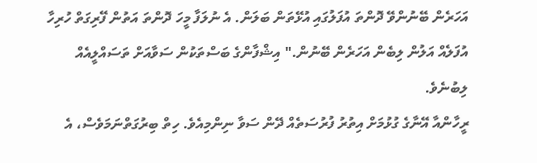އަހަރެން ބޭނުންވޭ ދޮންތަ އުފަލުގައި އުޅޭތަން ބަލަން. އެ ނުލަފާ މީހަ ދޮންތަ އަތުން ފޭރިގަތް ހުރިހާ އުފަލެއް އަލުން ލިބެން އަހަރެން ބޭނުން." އިޝްފާންގެ ބަސްތަކުން ސަވާއަށް ތަސައްލީއެއް ލިބުނެވެ.
ރީހާންއާ އޭނާގެ ގުޅުމަށް އިތުރު ފުރުސަތެއް ދޭން ސަވާ ނިންމިއެވެ. ހިތް ބިރުގަތްނަމަވެސް، އެ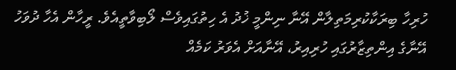ހުރިހާ ބިރަކާކުރިމަތިލާން އޭނާ ނިންމީ ޚުދު އެ ހިތުގައިވެސް ލޯބިވާތީއެވެ. ރީހާން އެހާ ދުވަހު އޭނާގެ އިންތިޒާރުގައި ހުރިއިރު، އޭނާއަށް އެވަރު ކަމެއް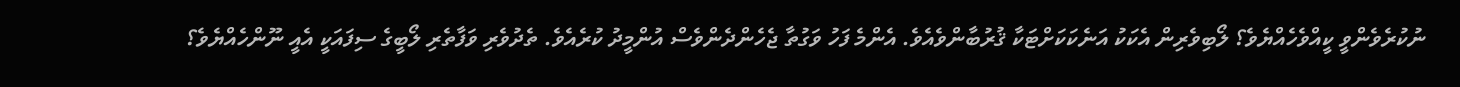ނުކުރެވެންވީ ކީއްވެހެއްޔެވެ؟ ލޯބިވެރިން އެކަކު އަނެކަކަށްޓަކާ ޤުރުބާންވެއެވެ. އެންމެ ފަހު ވަގުތާ ޖެހެންދެންވެސް އުންމީދު ކުރެއެވެ. ތެދުވެރި ވަފާތެރި ލޯބީގެ ސިފައަކީ އެއީ ނޫންހެއްޔެވެ؟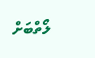ލޯތްބަށް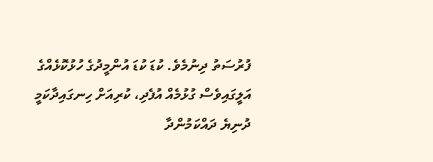ފުރުސަތު ދިނުމެވެ. ކުޑަ ކުޑަ އުންމީދުގެ ހުޅުކޮޅެއްގެ އަލީގައިވެސް ގުޅުމެއް އުފެދި، ކުރިއަށް ހިނގައިދާކަމީ ދުނިޔެ ދައްކަމުންދާ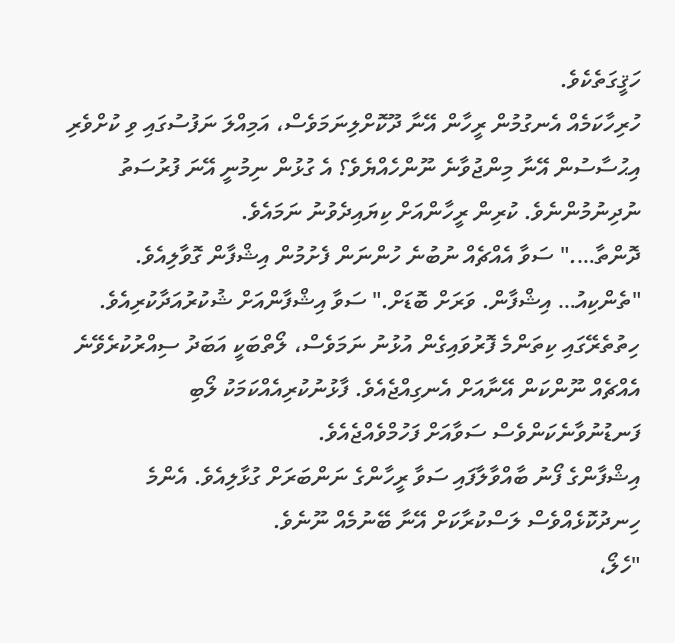ހަޤީގަތެކެވެ.
ހުރިހާކަމެއް އެނގުމުން ރީހާން އޭނާ ދޫކޮށްލިނަމަވެސް، އަމިއްލަ ނަފުސުގައި ވި ކުށްވެރި އިޙުސާސުން އޭނާ މިންޖުވާނެ ނޫންހެއްޔެވެ؟ އެ ގުޅުން ނިމުނީ އޭނަ ފުރުސަތު ނުދިނުމުންނެވެ. ކުރިން ރީހާންއަށް ކިޔައިދެވުނު ނަމައެވެ.
ދޮންތާ…." ސަވާ އެއްޗެއް ނުބުނެ ހުންނަން ފެށުމުން އިޝްފާން ގޮވާލިއެވެ.
"ތެންކިއު… އިޝްފާން. ވަރަށް ބޮޑަށް." ސަވާ އިޝްފާންއަށް ޝުކުރުއަދާކުރިއެވެ. ހިތުތެރޭގައި ކިތަންމެ ފޮރުވައިގެން އުޅުނު ނަމަވެސް، ލޯތްބަކީ އަބަދު ސިއްރުކުރެވޭނެ އެއްޗެއް ނޫންކަން އޭނާއަށް އެނގިއްޖެއެވެ. ފާޅުނުކުރިއެއްކަމަކު ލޯބި ފަނޑުނުވާނެކަންވެސް ސަވާއަށް ފަހުމްވެއްޖެއެވެ.
އިޝްފާންގެ ފޯނު ބާއްވާލާފައި ސަވާ ރީހާންގެ ނަންބަރަށް ގުޅާލިއެވެ. އެންމެ ހިނދުކޮޅެއްވެސް ލަސްކުރާކަށް އޭނާ ބޭނުމެއް ނޫނެވެ.
"ހެލޯ،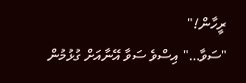ރީހާން!"
"ސަވާ…" އިސްވެ ސަވާ އޭނާއަށް ގުޅުމުން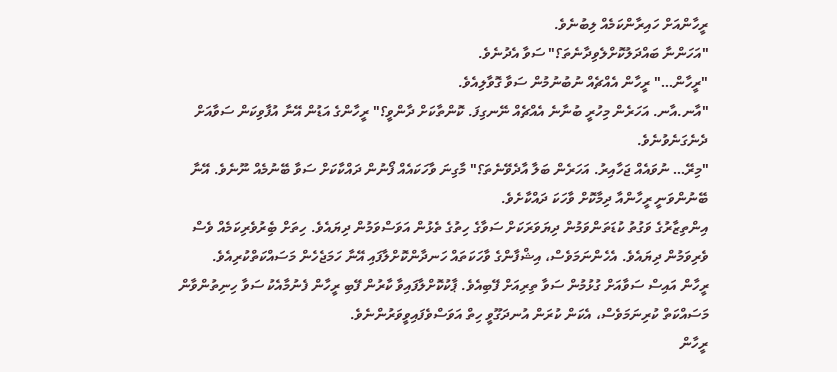ރީހާންއަށް ހައިރާންކަމެއް ލިބުނެވެ.
"އަހަންނާ ބައްދަލުކޮށްލެވިދާނެތަ؟" ސަވާ އެދުނެވެ.
"ރީހާން…" ރީހާން އެއްޗެއް ނުބުނުމުން ސަވާ ގޮވާލިއެވެ.
"އާނ.އާނ. އަހަރެން މިހުރީ ބުނާނެ އެއްޗެއް ނޭނގިފަ. ކޮންތާކަށް ދާންވީ؟" ރީހާންގެ އަޑުން އޭނާ އުފާވިކަން ސަވާއަށް ދެނެގަނެވުނެވެ.
"މިރޭ… ނުވައެއް ޖަހާއިރު. އަހަރެން ބަލާ އާދެވޭނެތަ؟" މާގިނަ ވާހަކައެއް ފޯނުން ދައްކާކަށް ސަވާ ބޭނުމެއް ނޫނެވެ. އޭނާ ބޭނުންވަނީ ރީހާންއާ ދިމާކޮށް ވާހަކަ ދައްކާށެވެ.
އިންތިޒާރުގެ ވަގުތު ކުޑަތަންވަމުން ދިޔަވަރަކަށް ސަވާގެ ހިތުގެ ތެޅުން އަވަސްވަމުން ދިޔައެވެ. ހިތަށް ބިެރުވެރިކަމެއް ވެސް ވެރިވަމުން ދިޔައެވެ. އެހެންނަމަވެސް، އިޝްފާންގެ ވާހަކަތައް ހަނދާންކޮށްލާފައި އޭނާ ހަމަޖެހެން މަސައްކަތްކުރިއެވެ.
ރީހާން އައިސް ސަވާއަށް ގުޅުމުން ސަވާ ތިރިއަށް ފޭބިއެވެ. ޕާކުކޮށްލާފައިވާ ކާރުން ފޭބި ރީހާން ފެނުމާއެކު ސަވާ ހިނިތުންވާން މަސައްކަތް ކުރިނަމަވެސް، އެކަން ކުރަން އުނދަގޫވީ ހިތް އަވަސްވެފައިވީވަރުންނެވެ.
ރީހާން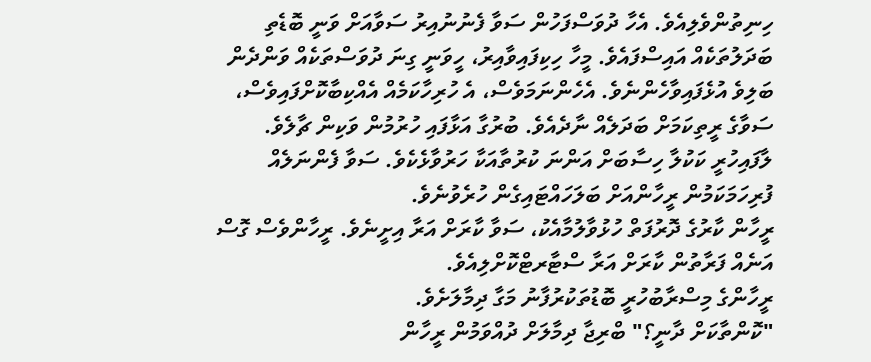ހިނިތުންވެލިއެވެ. އެހާ ދުވަސްފަހުން ސަވާ ފެނުނުއިރު ސަވާއަށް ވަނީ ބޮޑެތި ބަދަލުތަކެއް އައިސްފައެވެ. މީހާ ހިކިފައިވާއިރު، ހީވަނީ ގިނަ ދުވަސްތަކެއް ވަންދެން ބަލިވެ އުޅެފައިވާހެންނެވެ. އެހެންނަމަވެސް، އެ ހުރިހާކަމެއް އެއްކިބާކޮށްފައިވެސް، ސަވާގެ ރީތިކަމަށް ބަދަލެއް ނާދެއެވެ. ބުރުގާ އަޅާފައި ހުރުމުން ވަކިން ޗާލެވެ. ލާފައިހުރީ ކަކުލާ ހިސާބަށް އަންނަ ކުރުތާއަކާ ހަރުވާޅެކެވެ. ސަވާ ފެންނަލެއް ފުރިހަމަކަމުން ރީހާންއަށް ބަލަހައްޓައިގެން ހުރެވުނެވެ.
ރީހާން ކާރުގެ ދޮރުފަތް ހުޅުވާލުމާއެކު، ސަވާ ކާރަށް އަރާ އިށީނެވެ. ރީހާންވެސް ގޮސް އަނެއް ފަރާތުން ކާރަށް އަރާ ސްޓާރޓްކޮށްލިއެވެ.
ރީހާންގެ މިސްރާބުހުރީ ބޮޑުތަކުރުފާނު މަގާ ދިމާލަށެވެ.
"ކޮންތާކަށް ދާނީ؟" ބްރިޖާ ދިމާލަށް ދުއްވަމުން ރީހާން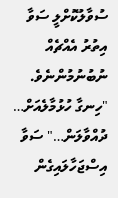ސުވާލުކޮށްލީ ސަވާ އިތުރު އެއްޗެއް ނުބުނުމުންނެވެ.
"ހިނގާ ހުޅުމާލެއަށް… ދުއްވާލަން…" ސަވާ އިސްޖަހާލައިގެން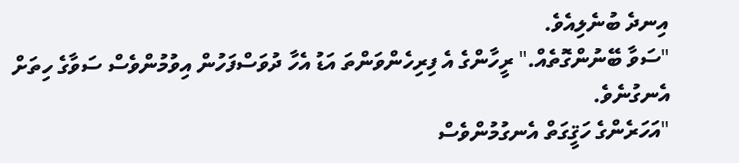އިނދެ ބުނެލިއެވެ.
"ސަވާ ބޭނުންގޮތެއް." ރީހާންގެ އެ ފިރިހެންވަންތަ އަޑު އެހާ ދުވަސްފަހުން އިވުމުންވެސް ސަވާގެ ހިތަށް އެނގުނެވެ.
"އަހަރެންގެ ހަޤީގަތް އެނގުމުންވެސް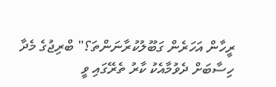ރީހާން އަހަރެން ގަބޫލުކުރާނަންތަ؟" ބްރިޖުގެ މެދާ ހިސާބަށް ދެވުމާއެކު ކާރު ތެރޭގައި ވީ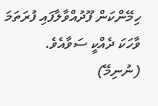ހިމޭންކަން ފޫދުއްވާލާފައި ފުރަތަމަ ވާހަކަ ދެއްކީ ސަވާއެވެ.
(ނުނިމޭ)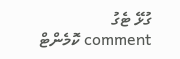ގުޅޭ ޓެގު
comment ކޮމެންޓް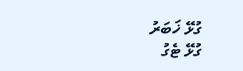ގުޅޭ ޚަބަރު
ގުޅޭ ޓެގު